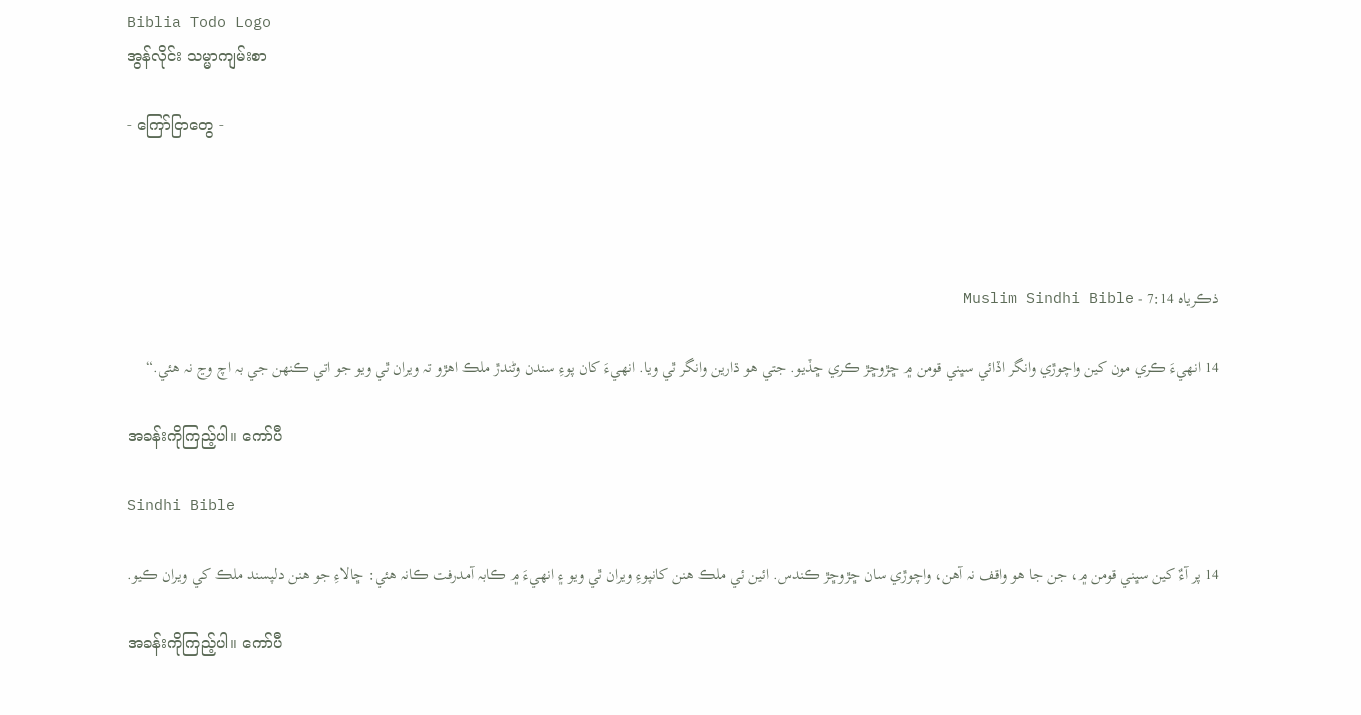Biblia Todo Logo
အွန်လိုင်း သမ္မာကျမ်းစာ

- ကြော်ငြာတွေ -




ذڪرياہ 7:14 - Muslim Sindhi Bible

14 انهيءَ ڪري مون کين واچوڙي وانگر اڏائي سڀني قومن ۾ ڇڙوڇڙ ڪري ڇڏيو. جتي هو ڌارين وانگر ٿي ويا. انهيءَ کان پوءِ سندن وڻندڙ ملڪ اهڙو تہ ويران ٿي ويو جو اتي ڪنهن جي بہ اچ وڃ نہ هئي.“

အခန်းကိုကြည့်ပါ။ ကော်ပီ

Sindhi Bible

14 پر آءٌ کين سڀني قومن ۾، جن جا هو واقف نہ آهن، واچوڙي سان ڇڙوڇڙ ڪندس. ائين ئي ملڪ هنن کانپوءِ ويران ٿي ويو ۽ انهيءَ ۾ ڪابہ آمدرفت ڪانہ هئي: ڇالاءِ جو هنن دلپسند ملڪ کي ويران ڪيو.

အခန်းကိုကြည့်ပါ။ ကော်ပီ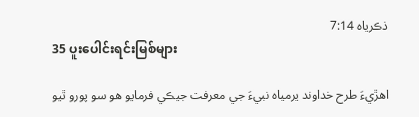ذڪرياہ 7:14
35 ပူးပေါင်းရင်းမြစ်များ

اهڙيءَ طرح خداوند يرمياہ نبيءَ جي معرفت جيڪي فرمايو هو سو پورو ٿيو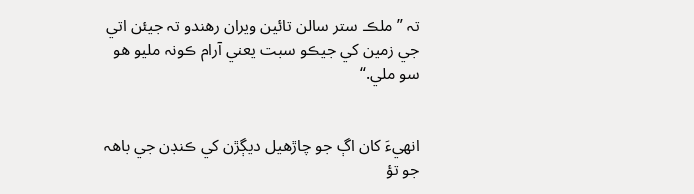تہ ”ملڪ ستر سالن تائين ويران رهندو تہ جيئن اتي جي زمين کي جيڪو سبت يعني آرام ڪونہ مليو هو سو ملي.“


انهيءَ کان اڳ جو چاڙهيل ديڳڙن کي ڪنڊن جي باهہ جو تؤ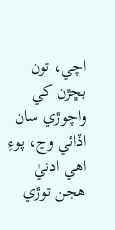اچي، تون بڇڙن کي واچوڙي سان اڏائي وڃ، پوءِ اهي ادنيٰ هجن توڙي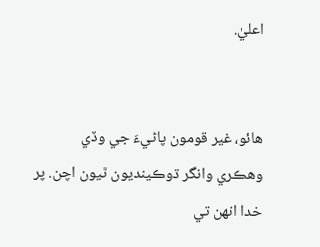اعليٰ.


هائو، غير قومون پاڻيءَ جي وڏي وهڪري وانگر ڌوڪينديون ٿيون اچن. پر خدا انهن تي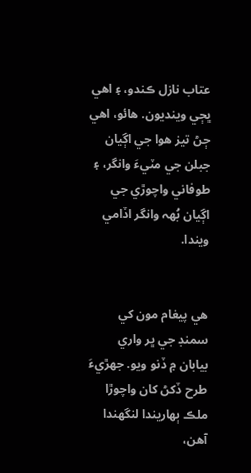عتاب نازل ڪندو، ۽ اهي ڀڄي وينديون. هائو، اهي ڄڻ تيز هوا جي اڳيان جبلن جي مٽيءَ وانگر، ۽ طوفاني واچوڙي جي اڳيان بُهہ وانگر اڏامي ويندا.


هي پيغام مون کي سمنڊ جي ڀر واري بيابان ۾ ڏنو ويو. جهڙيءَ طرح ڏکڻ کان واچوڙا ملڪ ٻهاريندا لنگھندا آهن،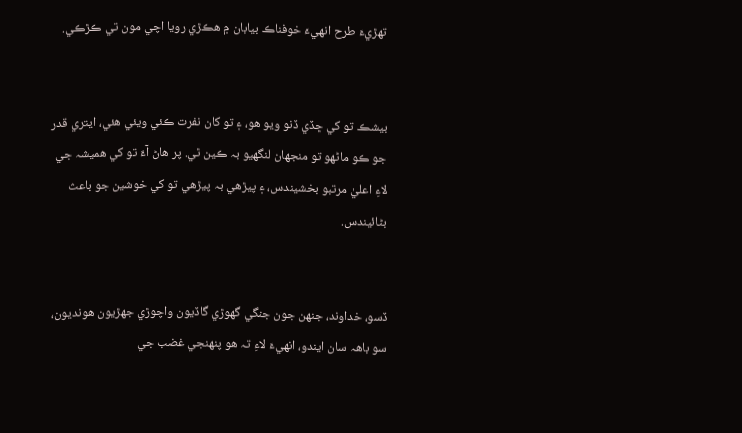تهڙيءَ طرح انهيءَ خوفناڪ بيابان ۾ هڪڙي رويا اچي مون تي ڪڙڪي.


بيشڪ تو کي ڇڏي ڏنو ويو هو، ۽ تو کان نفرت ڪئي ويئي هئي، ايتري قدر جو ڪو ماڻهو تو منجھان لنگھيو بہ ڪين ٿي. پر هاڻ آءٌ تو کي هميشہ جي لاءِ اعليٰ مرتبو بخشيندس، ۽ پيڙهي بہ پيڙهي تو کي خوشين جو باعث بڻائيندس.


ڏسو، خداوند، جنهن جون جنگي گھوڙي گاڏيون واچوڙي جهڙيون هونديون، سو باهہ سان ايندو، انهيءَ لاءِ تہ هو پنهنجي غضب جي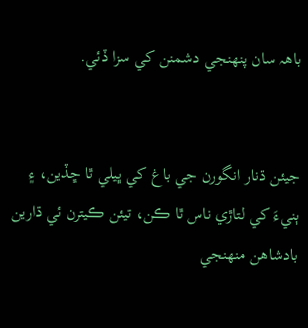باهہ سان پنهنجي دشمنن کي سزا ڏئي.


جيئن ڌنار انگورن جي باغ کي ڀيلي ٿا ڇڏين، ۽ ٻنيءَ کي لتاڙي ناس ٿا ڪن، تيئن ڪيترن ئي ڌارين بادشاهن منهنجي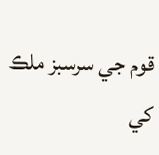قوم جي سرسبز ملڪ کي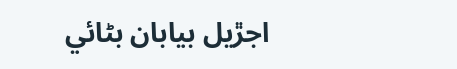اجڙيل بيابان بڻائي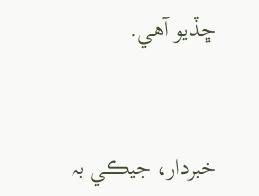ڇڏيو آهي.


خبردار، جيڪي بہ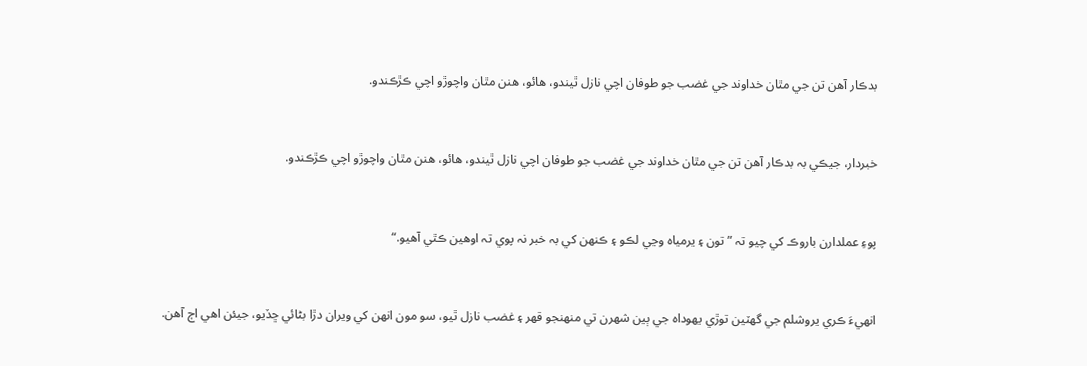بدڪار آهن تن جي مٿان خداوند جي غضب جو طوفان اچي نازل ٿيندو، هائو، هنن مٿان واچوڙو اچي ڪڙڪندو.


خبردار، جيڪي بہ بدڪار آهن تن جي مٿان خداوند جي غضب جو طوفان اچي نازل ٿيندو، هائو، هنن مٿان واچوڙو اچي ڪڙڪندو.


پوءِ عملدارن باروڪ کي چيو تہ ”تون ۽ يرمياہ وڃي لڪو ۽ ڪنهن کي بہ خبر نہ پوي تہ اوهين ڪٿي آهيو.“


انهيءَ ڪري يروشلم جي گھٽين توڙي يهوداہ جي ٻين شهرن تي منهنجو قهر ۽ غضب نازل ٿيو، سو مون انهن کي ويران دڙا بڻائي ڇڏيو، جيئن اهي اڄ آهن.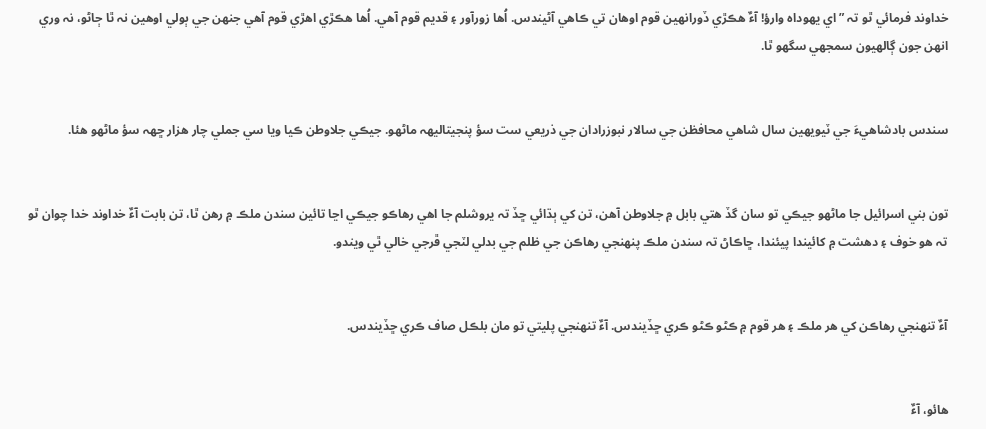خداوند فرمائي ٿو تہ ”اي يهوداہ وارؤ! آءٌ هڪڙي ڏورانهين قوم اوهان تي ڪاهي آڻيندس. اُها زورآور ۽ قديم قوم آهي. اُها هڪڙي اهڙي قوم آهي جنهن جي ٻولي اوهين نہ ٿا ڄاڻو، نہ وري انهن جون ڳالهيون سمجھي سگھو ٿا.


سندس بادشاهيءَ جي ٽيويهين سال شاهي محافظن جي سالار نبوزرادان جي ذريعي ست سؤ پنجيتاليهہ ماڻهو. جيڪي جلاوطن ڪيا ويا سي جملي چار هزار ڇهہ سؤ ماڻهو هئا.


تون بني اسرائيل جا ماڻهو جيڪي تو سان گڏ هتي بابل ۾ جلاوطن آهن، تن کي ٻڌائي ڇڏ تہ يروشلم جا اهي رهاڪو جيڪي اڃا تائين سندن ملڪ ۾ رهن ٿا، تن بابت آءٌ خداوند خدا چوان ٿو تہ هو خوف ۽ دهشت ۾ کائيندا پيئندا، ڇاڪاڻ تہ سندن ملڪ پنهنجي رهاڪن جي ظلم جي بدلي لٽجي ڦرجي خالي ٿي ويندو.


آءٌ تنهنجي رهاڪن کي هر ملڪ ۽ هر قوم ۾ ڪڻو ڪڻو ڪري ڇڏيندس. آءٌ تنهنجي پليتي تو مان بلڪل صاف ڪري ڇڏيندس.


هائو، آءٌ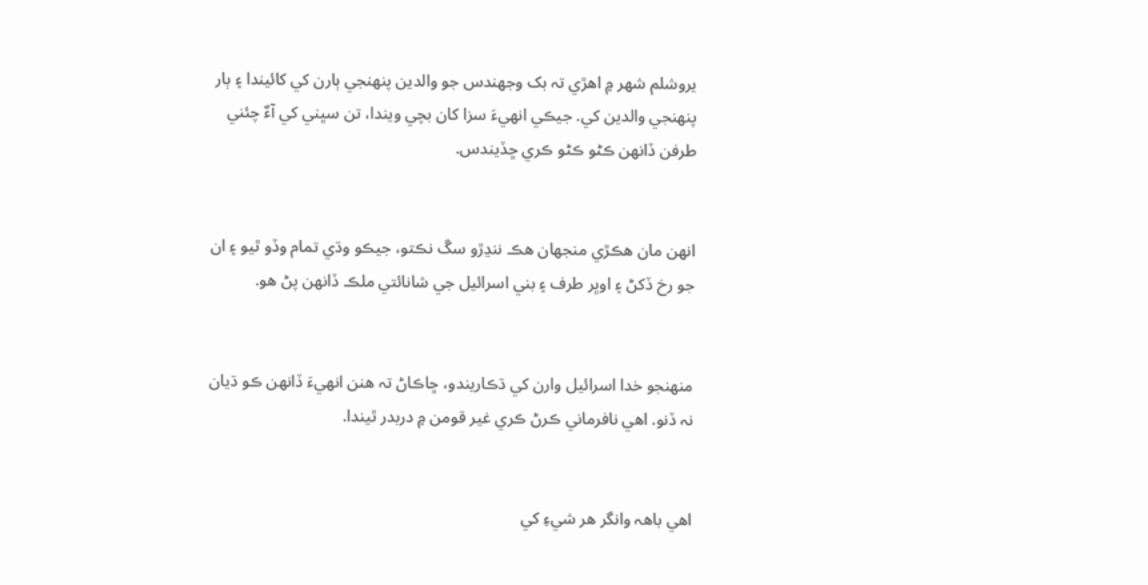يروشلم شهر ۾ اهڙي تہ بک وجھندس جو والدين پنهنجي ٻارن کي کائيندا ۽ ٻار پنهنجي والدين کي. جيڪي انهيءَ سزا کان بچي ويندا، تن سڀني کي آءٌ چئني طرفن ڏانهن ڪڻو ڪڻو ڪري ڇڏيندس.


انهن مان هڪڙي منجھان هڪ ننڍڙو سڱ نڪتو، جيڪو وڌي تمام وڏو ٿيو ۽ ان جو رخ ڏکڻ ۽ اوڀر طرف ۽ بني اسرائيل جي شانائتي ملڪ ڏانهن پڻ هو.


منهنجو خدا اسرائيل وارن کي ڌڪاريندو، ڇاڪاڻ تہ هنن انهيءَ ڏانهن ڪو ڌيان نہ ڏنو. اهي نافرماني ڪرڻ ڪري غير قومن ۾ دربدر ٿيندا.


اهي باهہ وانگر هر شيءِ کي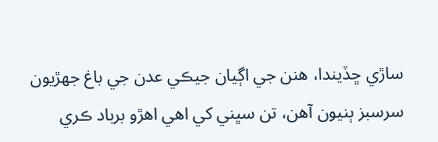ساڙي ڇڏيندا، هنن جي اڳيان جيڪي عدن جي باغ جهڙيون سرسبز ٻنيون آهن، تن سڀني کي اهي اهڙو برباد ڪري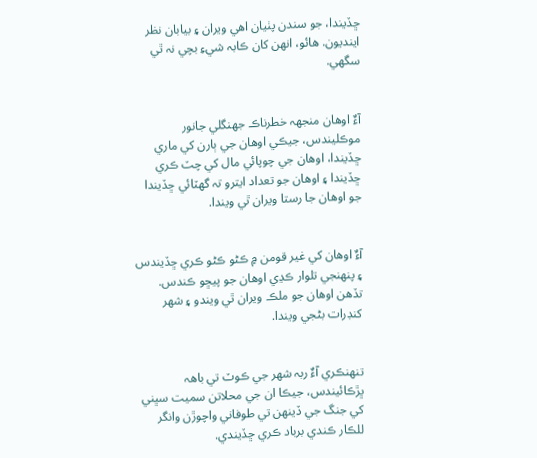ڇڏيندا، جو سندن پٺيان اهي ويران ۽ بيابان نظر اينديون. هائو، انهن کان ڪابہ شيءِ بچي نہ ٿي سگھي.


آءٌ اوهان منجھہ خطرناڪ جھنگلي جانور موڪليندس، جيڪي اوهان جي ٻارن کي ماري ڇڏيندا، اوهان جي چوپائي مال کي چٽ ڪري ڇڏيندا ۽ اوهان جو تعداد ايترو تہ گھٽائي ڇڏيندا جو اوهان جا رستا ويران ٿي ويندا.


آءٌ اوهان کي غير قومن ۾ ڪڻو ڪڻو ڪري ڇڏيندس ۽ پنهنجي تلوار ڪڍي اوهان جو پيڇو ڪندس. تڏهن اوهان جو ملڪ ويران ٿي ويندو ۽ شهر کنڊرات بڻجي ويندا.


تنهنڪري آءٌ ربہ شهر جي ڪوٽ تي باهہ ڀڙڪائيندس، جيڪا ان جي محلاتن سميت سڀني کي جنگ جي ڏينهن تي طوفاني واچوڙن وانگر للڪار ڪندي برباد ڪري ڇڏيندي.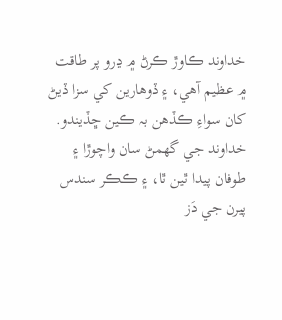خداوند ڪاوڙ ڪرڻ ۾ ڍرو پر طاقت ۾ عظيم آهي، ۽ ڏوهارين کي سزا ڏيڻ کان سواءِ ڪڏهن بہ ڪين ڇڏيندو. خداوند جي گھمڻ سان واچوڙا ۽ طوفان پيدا ٿين ٿا، ۽ ڪڪر سندس پيرن جي دَز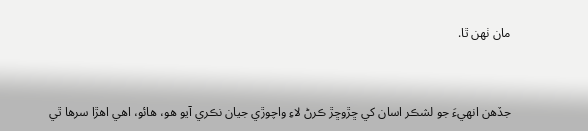مان ٺهن ٿا.


جڏهن انهيءَ جو لشڪر اسان کي ڇڙوڇڙ ڪرڻ لاءِ واچوڙي جيان نڪري آيو هو، هائو، اهي اهڙا سرها ٿي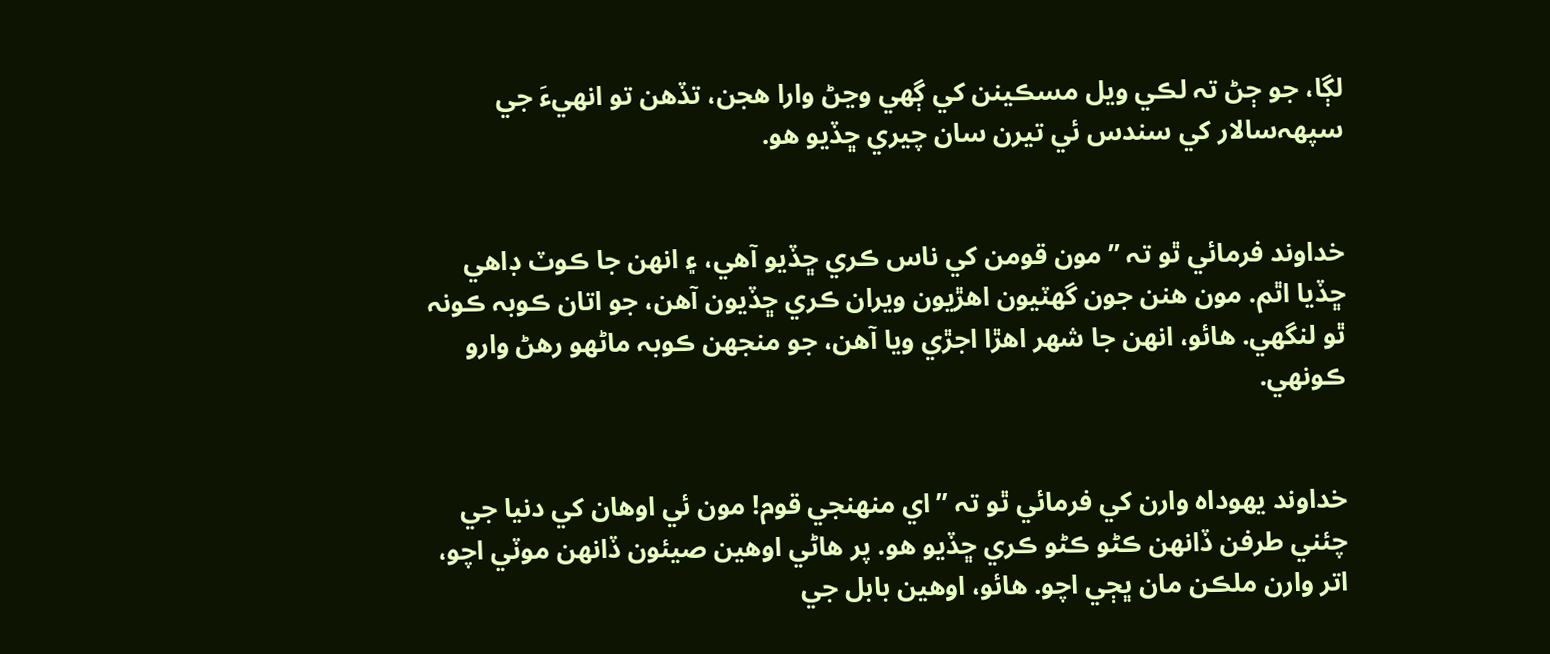لڳا، جو ڄڻ تہ لڪي ويل مسڪينن کي ڳهي وڃڻ وارا هجن، تڏهن تو انهيءَ جي سپهہ‌سالار کي سندس ئي تيرن سان چيري ڇڏيو هو.


خداوند فرمائي ٿو تہ ”مون قومن کي ناس ڪري ڇڏيو آهي، ۽ انهن جا ڪوٽ ڊاهي ڇڏيا اٿم. مون هنن جون گھٽيون اهڙيون ويران ڪري ڇڏيون آهن، جو اتان ڪوبہ ڪونہ ٿو لنگھي. هائو، انهن جا شهر اهڙا اجڙي ويا آهن، جو منجھن ڪوبہ ماڻهو رهڻ وارو ڪونهي.


خداوند يهوداہ وارن کي فرمائي ٿو تہ ”اي منهنجي قوم! مون ئي اوهان کي دنيا جي چئني طرفن ڏانهن ڪڻو ڪڻو ڪري ڇڏيو هو. پر هاڻي اوهين صيئون ڏانهن موٽي اچو، اتر وارن ملڪن مان ڀڄي اچو. هائو، اوهين بابل جي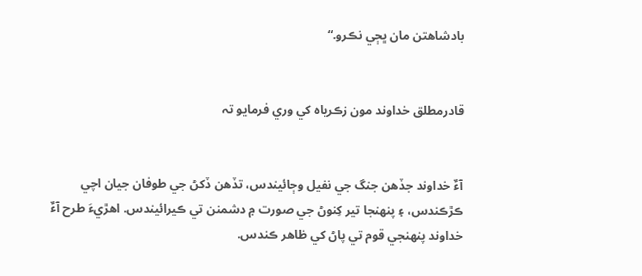بادشاهتن مان ڀڄي نڪرو.“


قادر‌مطلق خداوند مون زڪرياہ کي وري فرمايو تہ


آءٌ خداوند جڏهن جنگ جي نفيل وڄائيندس، تڏهن ڏکڻ جي طوفان جيان اچي ڪڙڪندس، ۽ پنهنجا تير کِنوڻ جي صورت ۾ دشمنن تي ڪيرائيندس. اهڙيءَ طرح آءٌ خداوند پنهنجي قوم تي پاڻ کي ظاهر ڪندس.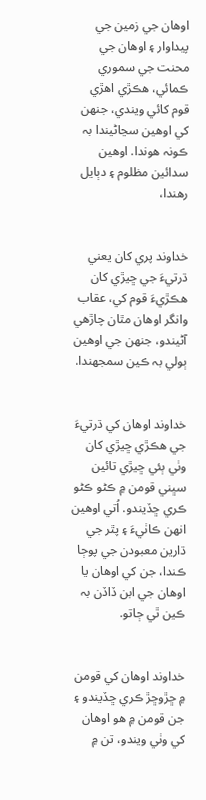اوهان جي زمين جي پيداوار ۽ اوهان جي محنت جي سموري ڪمائي، هڪڙي اهڙي قوم کائي ويندي، جنهن کي اوهين سڃاڻيندا بہ ڪونہ هوندا. اوهين سدائين مظلوم ۽ دٻايل رهندا،


خداوند پري کان يعني ڌرتيءَ جي ڇيڙي کان هڪڙيءَ قوم کي، عقاب وانگر اوهان مٿان چاڙهي آڻيندو، جنهن جي اوهين ٻولي بہ ڪين سمجھندا.


خداوند اوهان کي ڌرتيءَ جي هڪڙي ڇيڙي کان وٺي ٻئي ڇيڙي تائين سڀني قومن ۾ ڪڻو ڪڻو ڪري ڇڏيندو. اُتي اوهين انهن ڪاٺيءَ ۽ پٿر جي ڌارين معبودن جي پوڄا ڪندا، جن کي اوهان يا اوهان جي ابن ڏاڏن بہ ڪين ٿي ڄاتو.


خداوند اوهان کي قومن ۾ ڇڙوڇڙ ڪري ڇڏيندو ۽ جن قومن ۾ هو اوهان کي وٺي ويندو، تن ۾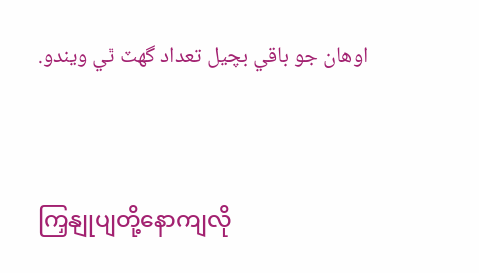اوهان جو باقي بچيل تعداد گھٽ ٿي ويندو.


ကြှနျုပျတို့နောကျလို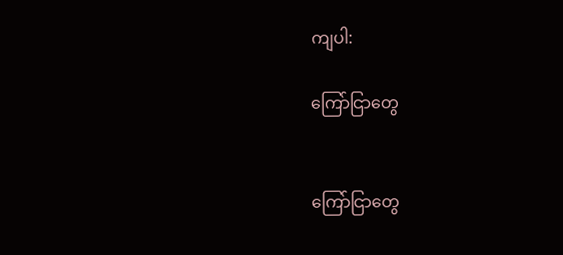ကျပါ:

ကြော်ငြာတွေ


ကြော်ငြာတွေ